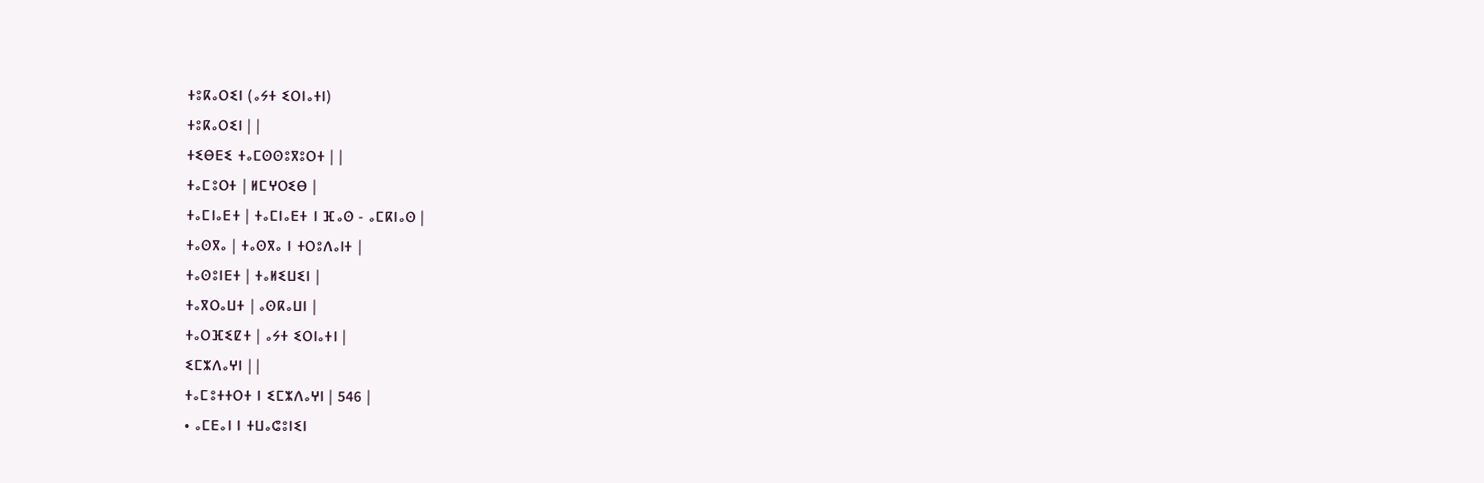ⵜⵓⴽⴰⵔⵉⵏ (ⴰⵢⵜ ⵉⵔⵏⴰⵜⵏ)
ⵜⵓⴽⴰⵔⵉⵏ | |
ⵜⵉⴱⴹⵉ ⵜⴰⵎⵙⵙⵓⴳⵓⵔⵜ | |
ⵜⴰⵎⵓⵔⵜ | ⵍⵎⵖⵔⵉⴱ |
ⵜⴰⵎⵏⴰⴹⵜ | ⵜⴰⵎⵏⴰⴹⵜ ⵏ ⴼⴰⵙ - ⴰⵎⴽⵏⴰⵙ |
ⵜⴰⵙⴳⴰ | ⵜⴰⵙⴳⴰ ⵏ ⵜⵔⵓⴷⴰⵏⵜ |
ⵜⴰⵙⵓⵏⴹⵜ | ⵜⴰⵍⵉⵡⵉⵏ |
ⵜⴰⴳⵔⴰⵡⵜ | ⴰⵙⴽⴰⵡⵏ |
ⵜⴰⵔⴼⵉⵇⵜ | ⴰⵢⵜ ⵉⵔⵏⴰⵜⵏ |
ⵉⵎⵣⴷⴰⵖⵏ | |
ⵜⴰⵎⵓⵜⵜⵔⵜ ⵏ ⵉⵎⵣⴷⴰⵖⵏ | 546 |
• ⴰⵎⴹⴰⵏ ⵏ ⵜⵡⴰⵛⵓⵏⵉⵏ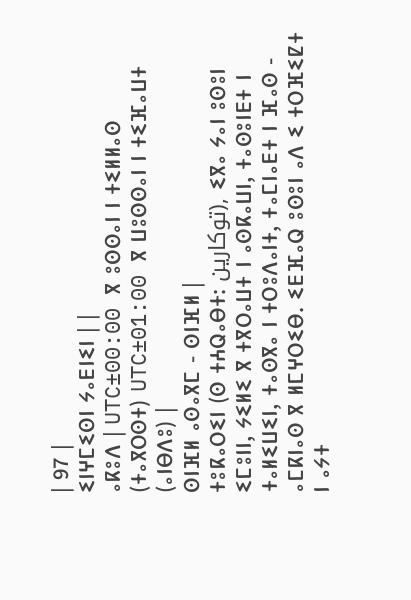| 97 |
ⵉⵏⵖⵎⵉⵙⵏ ⵢⴰⴹⵏⵉⵏ | |
ⴰⴽⵓⴷ | UTC±00:00 ⴳ ⵓⵙⵙⴰⵏ ⵏ ⵜⵉⵍⵍⴰⵙ (ⵜⴰⴳⵔⵙⵜ) UTC±01:00 ⴳ ⵡⵓⵙⵙⴰⵏ ⵏ ⵜⵉⴼⴰⵡⵜ (ⴰⵏⴱⴷⵓ) |
ⵙⵏⴼⵍ ⴰⵙⴰⴳⵎ - ⵙⵏⴼⵍ |
ⵜⵓⴽⴰⵔⵉⵏ (ⵙ ⵜⵄⵕⴰⴱⵜ: توكارين), ⵉⴳⴰ ⵢⴰⵏ ⵓⵙⵓⵏ ⵉⵎⵓⵏⵏ, ⵢⵉⵍⵉ ⴳ ⵜⴳⵔⴰⵡⵜ ⵏ ⴰⵙⴽⴰⵡⵏ, ⵜⴰⵙⵓⵏⴹⵜ ⵏ ⵜⴰⵍⵉⵡⵉⵏ, ⵜⴰⵙⴳⴰ ⵏ ⵜⵔⵓⴷⴰⵏⵜ, ⵜⴰⵎⵏⴰⴹⵜ ⵏ ⴼⴰⵙ - ⴰⵎⴽⵏⴰⵙ ⴳ ⵍⵎⵖⵔⵉⴱ. ⵉⴹⴼⴰⵕ ⵓⵙⵓⵏ ⴰⴷ ⵉ ⵜⵔⴼⵉⵇⵜ ⵏ ⴰⵢⵜ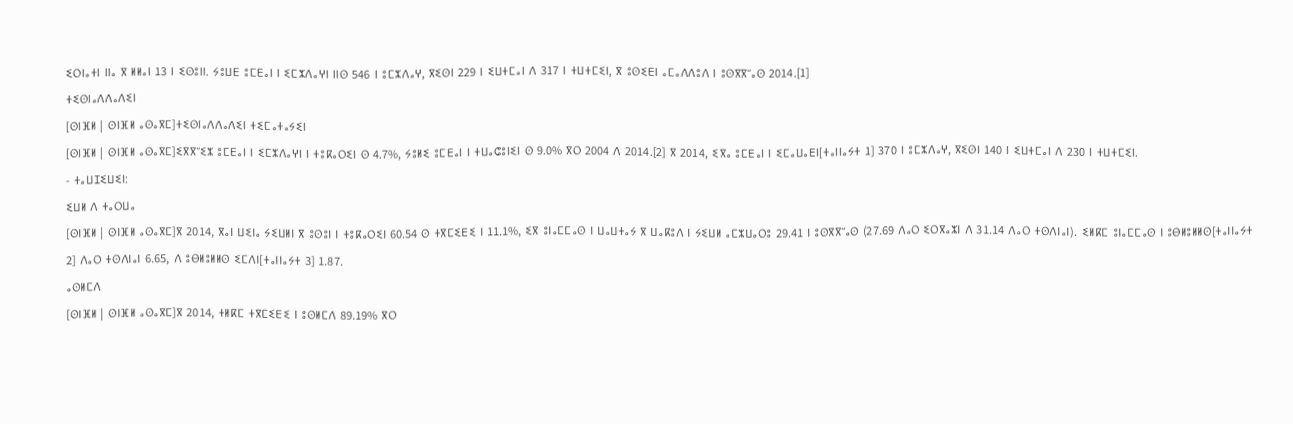ⵉⵔⵏⴰⵜⵏ ⵏⵏⴰ ⴳ ⵍⵍⴰⵏ 13 ⵏ ⵉⵙⵓⵏⵏ. ⵢⵓⵡⴹ ⵓⵎⴹⴰⵏ ⵏ ⵉⵎⵣⴷⴰⵖⵏ ⵏⵏⵙ 546 ⵏ ⵓⵎⵣⴷⴰⵖ, ⴳⵉⵙⵏ 229 ⵏ ⵉⵡⵜⵎⴰⵏ ⴷ 317 ⵏ ⵜⵡⵜⵎⵉⵏ, ⴳ ⵓⵙⵉⴹⵏ ⴰⵎⴰⴷⴷⵓⴷ ⵏ ⵓⵙⴳⴳⵯⴰⵙ 2014.[1]
ⵜⵉⵙⵏⴰⴷⴷⴰⴷⵉⵏ
[ⵙⵏⴼⵍ | ⵙⵏⴼⵍ ⴰⵙⴰⴳⵎ]ⵜⵉⵙⵏⴰⴷⴷⴰⴷⵉⵏ ⵜⵉⵎⴰⵜⴰⵢⵉⵏ
[ⵙⵏⴼⵍ | ⵙⵏⴼⵍ ⴰⵙⴰⴳⵎ]ⵉⴳⴳⵯⵉⵣ ⵓⵎⴹⴰⵏ ⵏ ⵉⵎⵣⴷⴰⵖⵏ ⵏ ⵜⵓⴽⴰⵔⵉⵏ ⵙ 4.7%, ⵢⵓⵍⵉ ⵓⵎⴹⴰⵏ ⵏ ⵜⵡⴰⵛⵓⵏⵉⵏ ⵙ 9.0% ⴳⵔ 2004 ⴷ 2014.[2] ⴳ 2014, ⵉⴳⴰ ⵓⵎⴹⴰⵏ ⵏ ⵉⵎⴰⵡⴰⴹⵏ[ⵜⴰⵏⵏⴰⵢⵜ 1] 370 ⵏ ⵓⵎⵣⴷⴰⵖ, ⴳⵉⵙⵏ 140 ⵏ ⵉⵡⵜⵎⴰⵏ ⴷ 230 ⵏ ⵜⵡⵜⵎⵉⵏ.
- ⵜⴰⵡⵊⵉⵡⵉⵏ:
ⵉⵡⵍ ⴷ ⵜⴰⵔⵡⴰ
[ⵙⵏⴼⵍ | ⵙⵏⴼⵍ ⴰⵙⴰⴳⵎ]ⴳ 2014, ⴳⴰⵏ ⵡⵉⵏⴰ ⵢⵉⵡⵍⵏ ⴳ ⵓⵙⵓⵏ ⵏ ⵜⵓⴽⴰⵔⵉⵏ 60.54 ⵙ ⵜⴳⵎⵉⴹⵉ ⵏ 11.1%, ⵉⴳ ⵓⵏⴰⵎⵎⴰⵙ ⵏ ⵡⴰⵡⵜⴰⵢ ⴳ ⵡⴰⴽⵓⴷ ⵏ ⵢⵉⵡⵍ ⴰⵎⵣⵡⴰⵔⵓ 29.41 ⵏ ⵓⵙⴳⴳⵯⴰⵙ (27.69 ⴷⴰⵔ ⵉⵔⴳⴰⵣⵏ ⴷ 31.14 ⴷⴰⵔ ⵜⵙⴷⵏⴰⵏ). ⵉⵍⴽⵎ ⵓⵏⴰⵎⵎⴰⵙ ⵏ ⵓⴱⵍⵓⵍⵍⵙ[ⵜⴰⵏⵏⴰⵢⵜ 2] ⴷⴰⵔ ⵜⵙⴷⵏⴰⵏ 6.65, ⴷ ⵓⴱⵍⵓⵍⵍⵙ ⵉⵎⴷⵏ[ⵜⴰⵏⵏⴰⵢⵜ 3] 1.87.
ⴰⵙⵍⵎⴷ
[ⵙⵏⴼⵍ | ⵙⵏⴼⵍ ⴰⵙⴰⴳⵎ]ⴳ 2014, ⵜⵍⴽⵎ ⵜⴳⵎⵉⴹⵉ ⵏ ⵓⵙⵍⵎⴷ 89.19% ⴳⵔ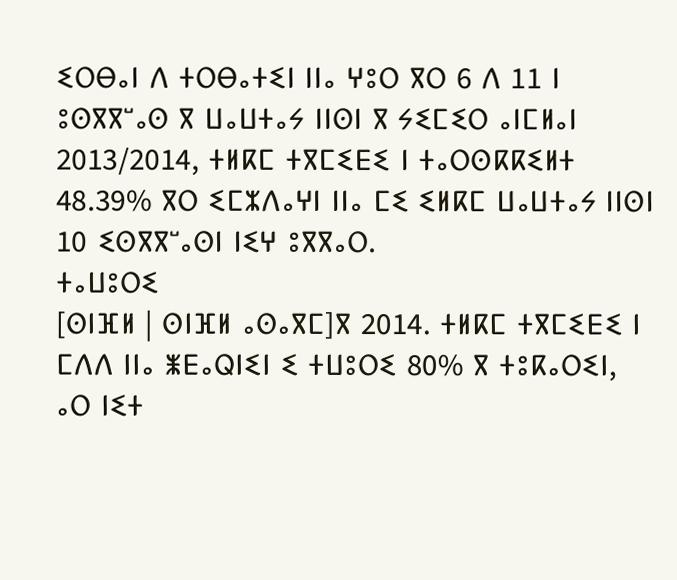ⵉⵔⴱⴰⵏ ⴷ ⵜⵔⴱⴰⵜⵉⵏ ⵏⵏⴰ ⵖⵓⵔ ⴳⵔ 6 ⴷ 11 ⵏ ⵓⵙⴳⴳⵯⴰⵙ ⴳ ⵡⴰⵡⵜⴰⵢ ⵏⵏⵙⵏ ⴳ ⵢⵉⵎⵉⵔ ⴰⵏⵎⵍⴰⵏ 2013/2014, ⵜⵍⴽⵎ ⵜⴳⵎⵉⴹⵉ ⵏ ⵜⴰⵔⵙⴽⴽⵉⵍⵜ 48.39% ⴳⵔ ⵉⵎⵣⴷⴰⵖⵏ ⵏⵏⴰ ⵎⵉ ⵉⵍⴽⵎ ⵡⴰⵡⵜⴰⵢ ⵏⵏⵙⵏ 10 ⵉⵙⴳⴳⵯⴰⵙⵏ ⵏⵉⵖ ⵓⴳⴳⴰⵔ.
ⵜⴰⵡⵓⵔⵉ
[ⵙⵏⴼⵍ | ⵙⵏⴼⵍ ⴰⵙⴰⴳⵎ]ⴳ 2014. ⵜⵍⴽⵎ ⵜⴳⵎⵉⴹⵉ ⵏ ⵎⴷⴷ ⵏⵏⴰ ⵥⴹⴰⵕⵏⵉⵏ ⵉ ⵜⵡⵓⵔⵉ 80% ⴳ ⵜⵓⴽⴰⵔⵉⵏ, ⴰⵔ ⵏⵉⵜ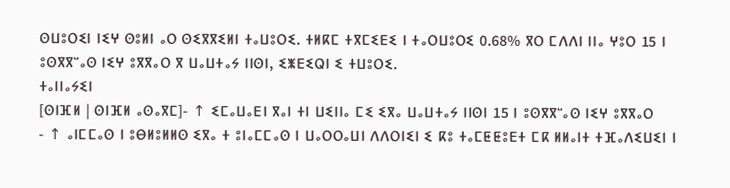ⵙⵡⵓⵔⵉⵏ ⵏⵉⵖ ⵙⵓⵍⵏ ⴰⵔ ⵙⵉⴳⴳⵉⵍⵏ ⵜⴰⵡⵓⵔⵉ. ⵜⵍⴽⵎ ⵜⴳⵎⵉⴹⵉ ⵏ ⵜⴰⵔⵡⵓⵔⵉ 0.68% ⴳⵔ ⵎⴷⴷⵏ ⵏⵏⴰ ⵖⵓⵔ 15 ⵏ ⵓⵙⴳⴳⵯⴰⵙ ⵏⵉⵖ ⵓⴳⴳⴰⵔ ⴳ ⵡⴰⵡⵜⴰⵢ ⵏⵏⵙⵏ, ⵉⵥⴹⵉⵕⵏ ⵉ ⵜⵡⵓⵔⵉ.
ⵜⴰⵏⵏⴰⵢⵉⵏ
[ⵙⵏⴼⵍ | ⵙⵏⴼⵍ ⴰⵙⴰⴳⵎ]- ↑ ⵉⵎⴰⵡⴰⴹⵏ ⴳⴰⵏ ⵜⵏ ⵡⵉⵏⵏⴰ ⵎⵉ ⵉⴳⴰ ⵡⴰⵡⵜⴰⵢ ⵏⵏⵙⵏ 15 ⵏ ⵓⵙⴳⴳⵯⴰⵙ ⵏⵉⵖ ⵓⴳⴳⴰⵔ
- ↑ ⴰⵏⵎⵎⴰⵙ ⵏ ⵓⴱⵍⵓⵍⵍⵙ ⵉⴳⴰ ⵜ ⵓⵏⴰⵎⵎⴰⵙ ⵏ ⵡⴰⵔⵔⴰⵡⵏ ⴷⴷⵔⵏⵉⵏ ⵉ ⴽⵓ ⵜⴰⵎⵟⵟⵓⴹⵜ ⵎⴽ ⵍⵍⴰⵏⵜ ⵜⴼⴰⴷⵉⵡⵉⵏ ⵏ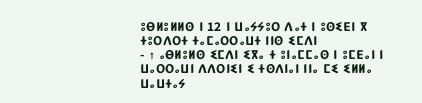ⵓⴱⵍⵓⵍⵍⵙ ⵏ 12 ⵏ ⵡⴰⵢⵢⵓⵔ ⴷⴰⵜ ⵏ ⵓⵙⵉⴹⵏ ⴳ ⵜⵓⵔⴷⵔⵜ ⵜⴰⵎⴰⵔⵔⴰⵡⵜ ⵏⵏⵙ ⵉⵎⴷⵏ
- ↑ ⴰⴱⵍⵓⵍⵙ ⵉⵎⴷⵏ ⵉⴳⴰ ⵜ ⵓⵏⴰⵎⵎⴰⵙ ⵏ ⵓⵎⴹⴰⵏ ⵏ ⵡⴰⵔⵔⴰⵡⵏ ⴷⴷⵔⵏⵉⵏ ⵉ ⵜⵙⴷⵏⴰⵏ ⵏⵏⴰ ⵎⵉ ⵉⵍⵍⴰ ⵡⴰⵡⵜⴰⵢ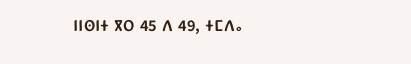ⵏⵏⵙⵏⵜ ⴳⵔ 45 ⴷ 49, ⵜⵎⴷⴰ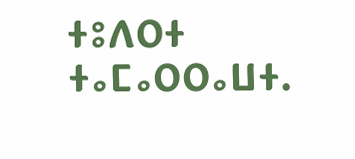ⵜⵓⴷⵔⵜ ⵜⴰⵎⴰⵔⵔⴰⵡⵜ.